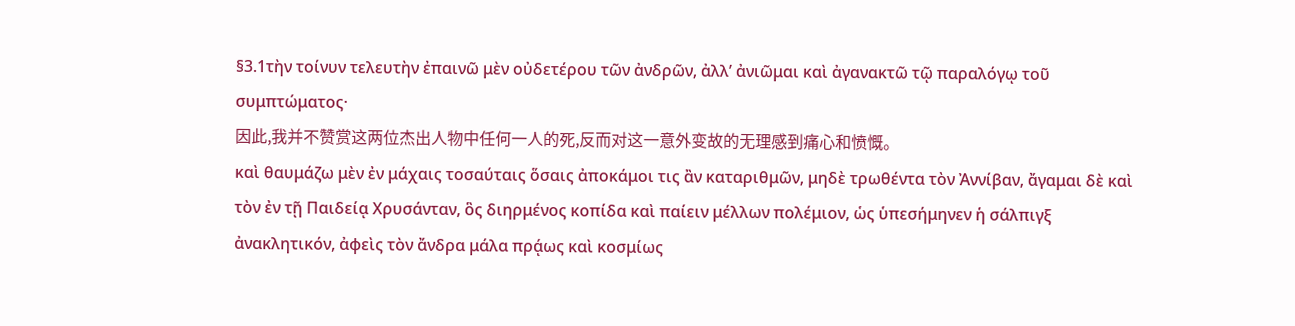§3.1τὴν τοίνυν τελευτὴν ἐπαινῶ μὲν οὐδετέρου τῶν ἀνδρῶν, ἀλλʼ ἀνιῶμαι καὶ ἀγανακτῶ τῷ παραλόγῳ τοῦ συμπτώματος·
因此,我并不赞赏这两位杰出人物中任何一人的死,反而对这一意外变故的无理感到痛心和愤慨。
καὶ θαυμάζω μὲν ἐν μάχαις τοσαύταις ὅσαις ἀποκάμοι τις ἂν καταριθμῶν, μηδὲ τρωθέντα τὸν Ἀννίβαν, ἄγαμαι δὲ καὶ τὸν ἐν τῇ Παιδείᾳ Χρυσάνταν, ὃς διηρμένος κοπίδα καὶ παίειν μέλλων πολέμιον, ὡς ὑπεσήμηνεν ἡ σάλπιγξ ἀνακλητικόν, ἀφεὶς τὸν ἄνδρα μάλα πρᾴως καὶ κοσμίως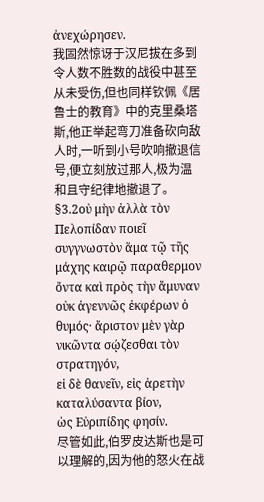ἀνεχώρησεν.
我固然惊讶于汉尼拔在多到令人数不胜数的战役中甚至从未受伤,但也同样钦佩《居鲁士的教育》中的克里桑塔斯,他正举起弯刀准备砍向敌人时,一听到小号吹响撤退信号,便立刻放过那人,极为温和且守纪律地撤退了。
§3.2οὐ μὴν ἀλλὰ τὸν Πελοπίδαν ποιεῖ συγγνωστὸν ἅμα τῷ τῆς μάχης καιρῷ παραθερμον ὄντα καὶ πρὸς τὴν ἄμυναν οὐκ ἀγεννῶς ἐκφέρων ὁ θυμός· ἄριστον μὲν γὰρ νικῶντα σῴζεσθαι τὸν στρατηγόν,
εἰ δὲ θανεῖν, εἰς ἀρετὴν καταλύσαντα βίον,
ὡς Εὐριπίδης φησίν.
尽管如此,伯罗皮达斯也是可以理解的,因为他的怒火在战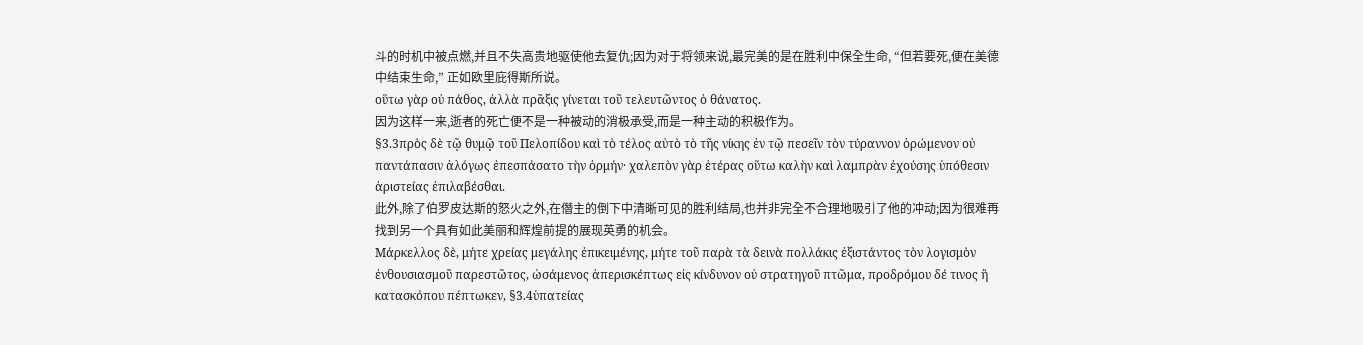斗的时机中被点燃,并且不失高贵地驱使他去复仇;因为对于将领来说,最完美的是在胜利中保全生命, “但若要死,便在美德中结束生命,” 正如欧里庇得斯所说。
οὕτω γὰρ οὐ πάθος, ἀλλὰ πρᾶξις γίνεται τοῦ τελευτῶντος ὁ θάνατος.
因为这样一来,逝者的死亡便不是一种被动的消极承受,而是一种主动的积极作为。
§3.3πρὸς δὲ τῷ θυμῷ τοῦ Πελοπίδου καὶ τὸ τέλος αὐτὸ τὸ τῆς νίκης ἐν τῷ πεσεῖν τὸν τύραννον ὁρώμενον οὐ παντάπασιν ἀλόγως ἐπεσπάσατο τὴν ὁρμήν· χαλεπὸν γὰρ ἑτέρας οὕτω καλὴν καὶ λαμπρὰν ἐχούσης ὑπόθεσιν ἀριστείας ἐπιλαβέσθαι.
此外,除了伯罗皮达斯的怒火之外,在僭主的倒下中清晰可见的胜利结局,也并非完全不合理地吸引了他的冲动;因为很难再找到另一个具有如此美丽和辉煌前提的展现英勇的机会。
Μάρκελλος δὲ, μήτε χρείας μεγάλης ἐπικειμένης, μήτε τοῦ παρὰ τὰ δεινὰ πολλάκις ἐξιστάντος τὸν λογισμὸν ἐνθουσιασμοῦ παρεστῶτος, ὠσάμενος ἀπερισκέπτως εἰς κίνδυνον οὐ στρατηγοῦ πτῶμα, προδρόμου δέ τινος ἢ κατασκόπου πέπτωκεν, §3.4ὑπατείας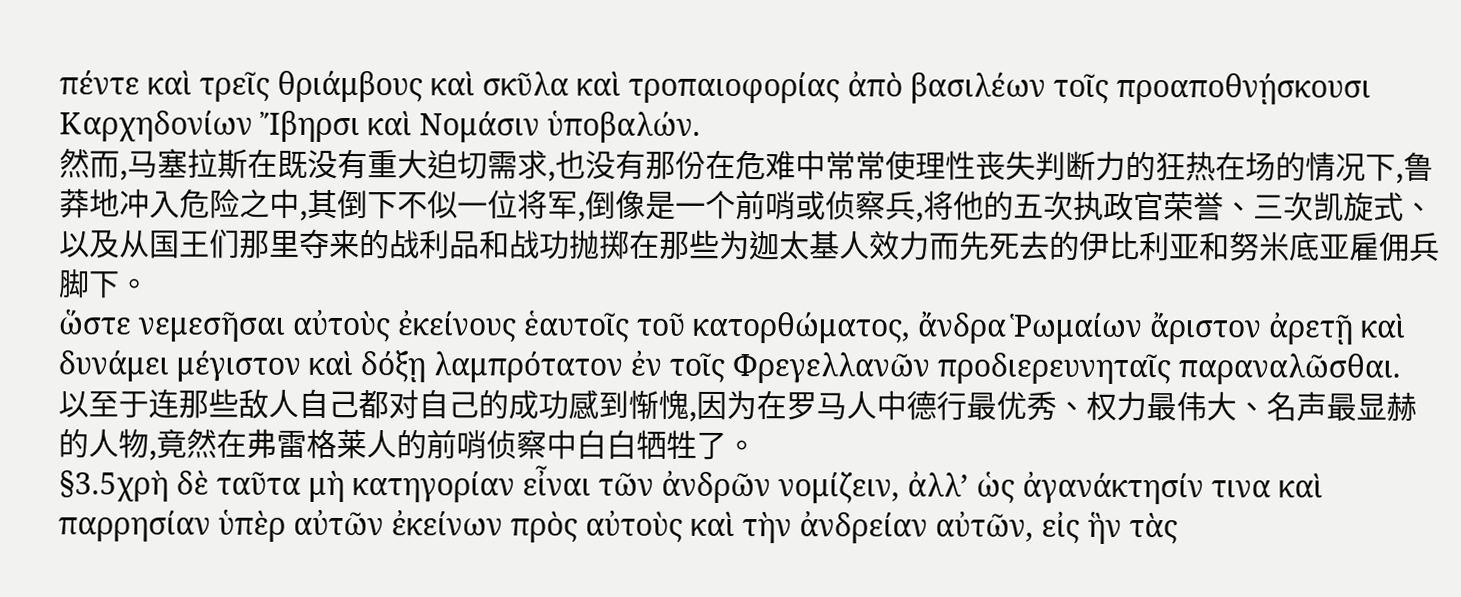πέντε καὶ τρεῖς θριάμβους καὶ σκῦλα καὶ τροπαιοφορίας ἀπὸ βασιλέων τοῖς προαποθνῄσκουσι Καρχηδονίων Ἴβηρσι καὶ Νομάσιν ὑποβαλών.
然而,马塞拉斯在既没有重大迫切需求,也没有那份在危难中常常使理性丧失判断力的狂热在场的情况下,鲁莽地冲入危险之中,其倒下不似一位将军,倒像是一个前哨或侦察兵,将他的五次执政官荣誉、三次凯旋式、以及从国王们那里夺来的战利品和战功抛掷在那些为迦太基人效力而先死去的伊比利亚和努米底亚雇佣兵脚下。
ὥστε νεμεσῆσαι αὐτοὺς ἐκείνους ἑαυτοῖς τοῦ κατορθώματος, ἄνδρα Ῥωμαίων ἄριστον ἀρετῇ καὶ δυνάμει μέγιστον καὶ δόξῃ λαμπρότατον ἐν τοῖς Φρεγελλανῶν προδιερευνηταῖς παραναλῶσθαι.
以至于连那些敌人自己都对自己的成功感到惭愧,因为在罗马人中德行最优秀、权力最伟大、名声最显赫的人物,竟然在弗雷格莱人的前哨侦察中白白牺牲了。
§3.5χρὴ δὲ ταῦτα μὴ κατηγορίαν εἶναι τῶν ἀνδρῶν νομίζειν, ἀλλʼ ὡς ἀγανάκτησίν τινα καὶ παρρησίαν ὑπὲρ αὐτῶν ἐκείνων πρὸς αὐτοὺς καὶ τὴν ἀνδρείαν αὐτῶν, εἰς ἣν τὰς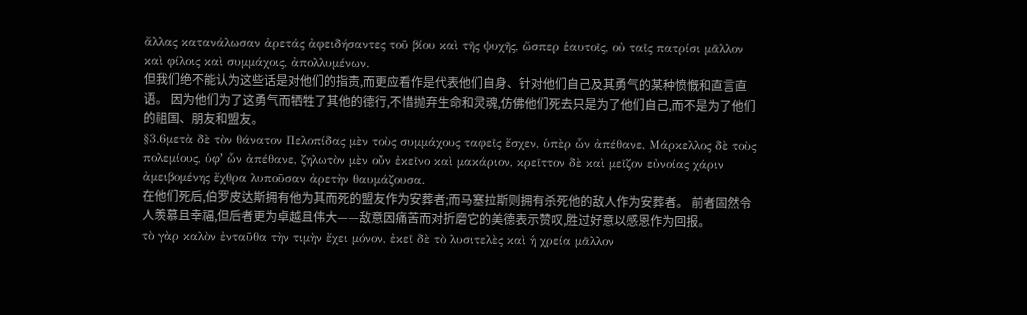ἄλλας κατανάλωσαν ἀρετάς ἀφειδήσαντες τοῦ βίου καὶ τῆς ψυχῆς, ὥσπερ ἑαυτοῖς, οὐ ταῖς πατρίσι μᾶλλον καὶ φίλοις καὶ συμμάχοις, ἀπολλυμένων.
但我们绝不能认为这些话是对他们的指责,而更应看作是代表他们自身、针对他们自己及其勇气的某种愤慨和直言直语。 因为他们为了这勇气而牺牲了其他的德行,不惜抛弃生命和灵魂,仿佛他们死去只是为了他们自己,而不是为了他们的祖国、朋友和盟友。
§3.6μετὰ δὲ τὸν θάνατον Πελοπίδας μὲν τοὺς συμμάχους ταφεῖς ἔσχεν, ὑπὲρ ὧν ἀπέθανε, Μάρκελλος δὲ τοὺς πολεμίους, ὑφʼ ὧν ἀπέθανε, ζηλωτὸν μὲν οὖν ἐκεῖνο καὶ μακάριον, κρεῖττον δὲ καὶ μεῖζον εὐνοίας χάριν ἀμειβομένης ἔχθρα λυποῦσαν ἀρετὴν θαυμάζουσα.
在他们死后,伯罗皮达斯拥有他为其而死的盟友作为安葬者;而马塞拉斯则拥有杀死他的敌人作为安葬者。 前者固然令人羡慕且幸福,但后者更为卓越且伟大——敌意因痛苦而对折磨它的美德表示赞叹,胜过好意以感恩作为回报。
τὸ γὰρ καλὸν ἐνταῦθα τὴν τιμὴν ἔχει μόνον, ἐκεῖ δὲ τὸ λυσιτελὲς καὶ ἡ χρεία μᾶλλον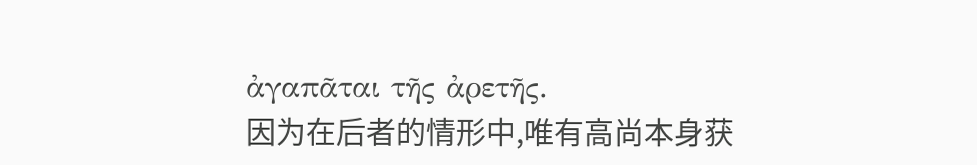ἀγαπᾶται τῆς ἀρετῆς.
因为在后者的情形中,唯有高尚本身获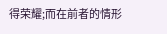得荣耀;而在前者的情形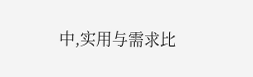中,实用与需求比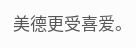美德更受喜爱。